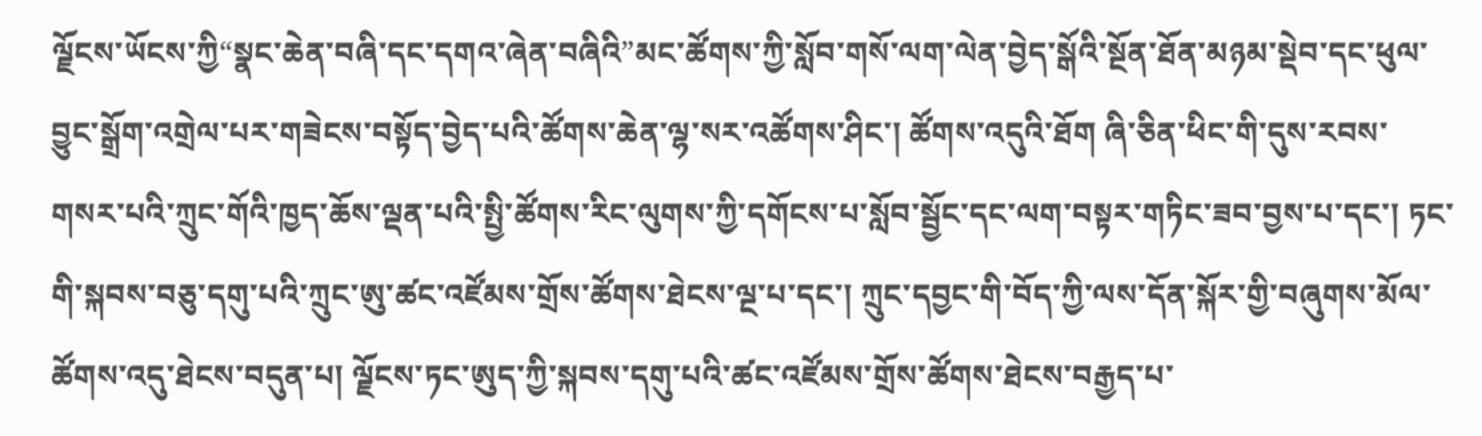ལྗོངས་ཡོངས་ཀྱི“སྣང་ཆེན་བཞི་དང་དགའ་ཞེན་བཞིའི”མང་ཚོགས་ཀྱི་སློབ་གསོ་ལག་ལེན་བྱེད་སྒོའི་སྔོན་ཐོན་མཉམ་སྡེབ་དང་ཕུལ་བྱུང་སྒྲོག་འགྲེལ་པར་གཟེངས་བསྟོད་བྱེད་པའི་ཚོགས་ཆེན་ལྷ་སར་འཚོགས་ཤིང་། ཚོགས་འདུའི་ཐོག ཞི་ཅིན་ཕིང་གི་དུས་རབས་གསར་པའི་ཀྲུང་གོའི་ཁྱད་ཆོས་ལྡན་པའི་སྤྱི་ཚོགས་རིང་ལུགས་ཀྱི་དགོངས་པ་སློབ་སྦྱོང་དང་ལག་བསྟར་གཏིང་ཟབ་བྱས་པ་དང་། ཏང་གི་སྐབས་བཅུ་དགུ་པའི་ཀྲུང་ཨུ་ཚང་འཛོམས་གྲོས་ཚོགས་ཐེངས་ལྔ་པ་དང་། ཀྲུང་དབྱང་གི་བོད་ཀྱི་ལས་དོན་སྐོར་གྱི་བཞུགས་མོལ་ཚོགས་འདུ་ཐེངས་བདུན་པ། ལྗོངས་ཏང་ཨུད་ཀྱི་སྐབས་དགུ་པའི་ཚང་འཛོམས་གྲོས་ཚོགས་ཐེངས་བརྒྱད་པ་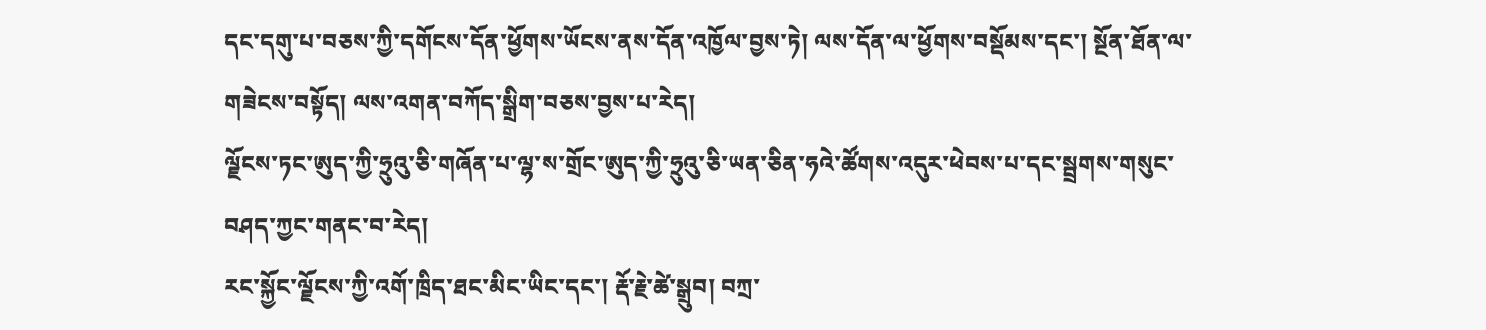དང་དགུ་པ་བཅས་ཀྱི་དགོངས་དོན་ཕྱོགས་ཡོངས་ནས་དོན་འཁྱོལ་བྱས་ཏེ། ལས་དོན་ལ་ཕྱོགས་བསྡོམས་དང་། སྔོན་ཐོན་ལ་གཟེངས་བསྟོད། ལས་འགན་བཀོད་སྒྲིག་བཅས་བྱས་པ་རེད།
ལྗོངས་ཏང་ཨུད་ཀྱི་ཧྲུའུ་ཅི་གཞོན་པ་ལྷ་ས་གྲོང་ཨུད་ཀྱི་ཧྲུའུ་ཅི་ཡན་ཅིན་ཧའེ་ཚོགས་འདུར་ཕེབས་པ་དང་སྦྲགས་གསུང་བཤད་ཀྱང་གནང་བ་རེད།
རང་སྐྱོང་ལྗོངས་ཀྱི་འགོ་ཁྲིད་ཐང་མིང་ཡིང་དང་། རྡོ་རྗེ་ཚེ་སྒྲུབ། བཀྲ་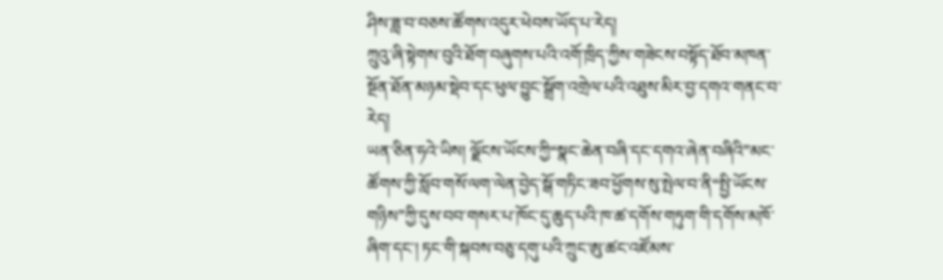ཤིས་ཟླ་བ་བཅས་ཚོགས་འདུར་ཕེབས་ཡོད་པ་རེད།
ཀྲུའུ་ཞི་སྟེགས་བུའི་ཐོག་བཞུགས་པའི་འགོ་ཁྲིད་ཀྱིས་གཟེངས་བསྟོད་ཐོབ་མཁན་སྔོན་ཐོན་མཉམ་སྡེབ་དང་ཕུལ་བྱུང་སྒྲོག་འགྲེལ་པའི་འཐུས་མིར་བྱ་དགའ་གནང་བ་རེད།
ཡན་ཅིན་ཧའེ་ཡིས། ལྗོངས་ཡོངས་ཀྱི“སྣང་ཆེན་བཞི་དང་དགའ་ཞེན་བཞིའི”མང་ཚོགས་ཀྱི་སློབ་གསོ་ལག་ལེན་བྱེད་སྒོ་གཏིང་ཟབ་ཕྱོགས་སུ་སྤེལ་བ་ནི“སྤྱི་ཡོངས་གཉིས”ཀྱི་དུས་བབ་གསར་པ་ཁོང་དུ་ཆུད་པའི་ཁ་ཚ་དགོས་གཏུག་གི་དགོས་མཁོ་ཞིག་དང་། ཏང་གི་སྐབས་བཅུ་དགུ་པའི་ཀྲུང་ཨུ་ཚང་འཛོམས་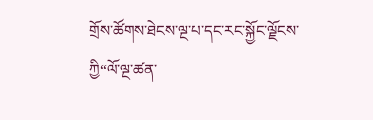གྲོས་ཚོགས་ཐེངས་ལྔ་པ་དང་རང་སྐྱོང་ལྗོངས་ཀྱི“ལོ་ལྔ་ཚན་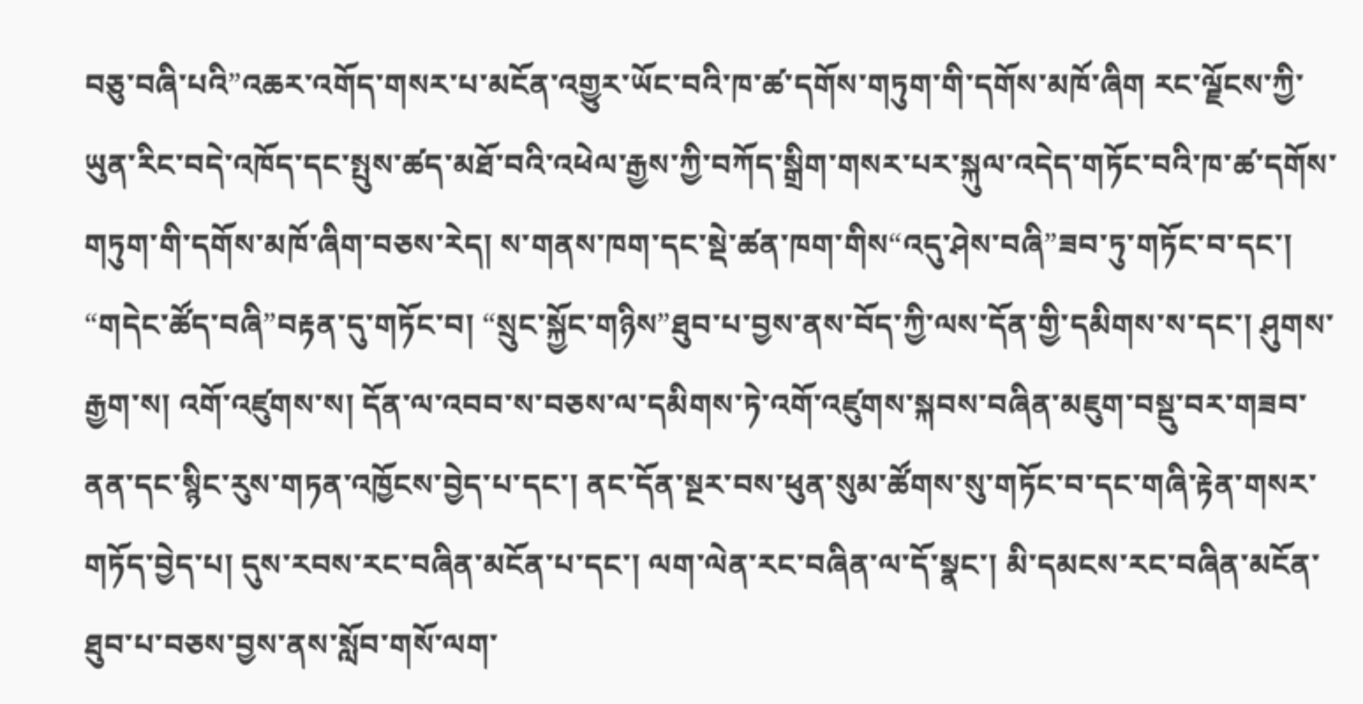བཅུ་བཞི་པའི”འཆར་འགོད་གསར་པ་མངོན་འགྱུར་ཡོང་བའི་ཁ་ཚ་དགོས་གཏུག་གི་དགོས་མཁོ་ཞིག རང་ལྗོངས་ཀྱི་ཡུན་རིང་བདེ་འཁོད་དང་སྤུས་ཚད་མཐོ་བའི་འཕེལ་རྒྱས་ཀྱི་བཀོད་སྒྲིག་གསར་པར་སྐུལ་འདེད་གཏོང་བའི་ཁ་ཚ་དགོས་གཏུག་གི་དགོས་མཁོ་ཞིག་བཅས་རེད། ས་གནས་ཁག་དང་སྡེ་ཚན་ཁག་གིས“འདུ་ཤེས་བཞི”ཟབ་ཏུ་གཏོང་བ་དང་། “གདེང་ཚོད་བཞི”བརྟན་དུ་གཏོང་བ། “སྲུང་སྐྱོང་གཉིས”ཐུབ་པ་བྱས་ནས་བོད་ཀྱི་ལས་དོན་གྱི་དམིགས་ས་དང་། ཤུགས་རྒྱག་ས། འགོ་འཛུགས་ས། དོན་ལ་འབབ་ས་བཅས་ལ་དམིགས་ཏེ་འགོ་འཛུགས་སྐབས་བཞིན་མཇུག་བསྡུ་བར་གཟབ་ནན་དང་སྙིང་རུས་གཏན་འཁྱོངས་བྱེད་པ་དང་། ནང་དོན་སྔར་བས་ཕུན་སུམ་ཚོགས་སུ་གཏོང་བ་དང་གཞི་རྟེན་གསར་གཏོད་བྱེད་པ། དུས་རབས་རང་བཞིན་མངོན་པ་དང་། ལག་ལེན་རང་བཞིན་ལ་དོ་སྣང་། མི་དམངས་རང་བཞིན་མངོན་ཐུབ་པ་བཅས་བྱས་ནས་སློབ་གསོ་ལག་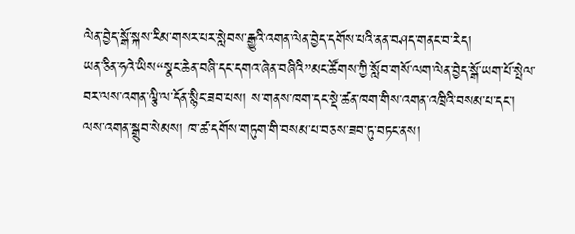ལེན་བྱེད་སྒོ་སྐས་རིམ་གསར་པར་སླེབས་རྒྱུའི་འགན་ལེན་བྱེད་དགོས་པའི་ནན་བཤད་གནང་བ་རེད།
ཡན་ཅིན་ཧའེ་ཡིས“སྣང་ཆེན་བཞི་དང་དགའ་ཞེན་བཞིའི”མང་ཚོགས་ཀྱི་སློབ་གསོ་ལག་ལེན་བྱེད་སྒོ་ཡག་པོ་སྤེལ་བར་ལས་འགན་ལྕི་ལ་དོན་སྙིང་ཟབ་པས། ས་གནས་ཁག་དང་སྡེ་ཚན་ཁག་གིས་འགན་འཁྲིའི་བསམ་པ་དང་། ལས་འགན་སྒྲུབ་སེམས། ཁ་ཚ་དགོས་གཏུག་གི་བསམ་པ་བཅས་ཟབ་ཏུ་བཏང་ནས།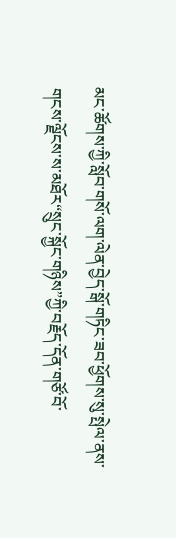མང་ཚོགས་ཀྱི་སློབ་གསོ་ལག་ལེན་བྱེད་སྒོ་གཏིང་ཟབ་ཕྱོགས་སུ་སྤེལ་ནས་གངས་ལྗོངས་ས་མཐོར“སྲུང་སྐྱོང་གཉིས”ཀྱི་བརྗོད་དོན་གཙོ་བོ་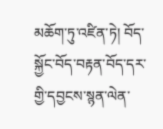མཆོག་ཏུ་འཛིན་ཏེ། བོད་སྐྱོང་བོད་བརྟན་བོད་དར་གྱི་དབྱངས་སྙན་ལེན་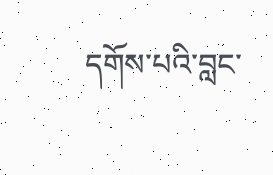དགོས་པའི་བླང་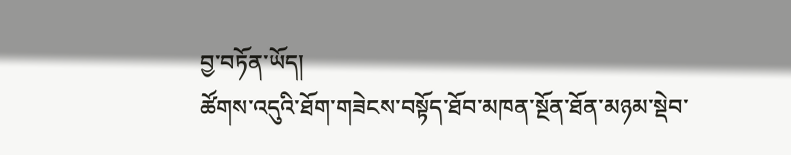བྱ་བཏོན་ཡོད།
ཚོགས་འདུའི་ཐོག་གཟེངས་བསྟོད་ཐོབ་མཁན་སྔོན་ཐོན་མཉམ་སྡེབ་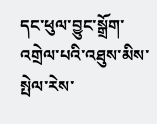དང་ཕུལ་བྱུང་སྒྲོག་འགྲེལ་པའི་འཐུས་མིས་སྤེལ་རེས་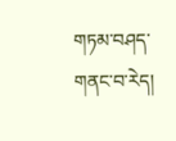གཏམ་བཤད་གནང་བ་རེད།